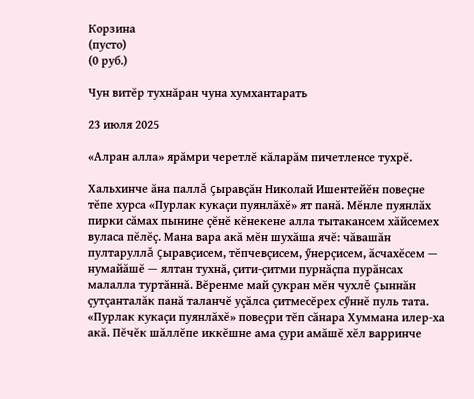Корзина
(пусто)
(0 руб.)

Чун витĕр тухнăран чуна хумхантарать

23 июля 2025

«Алран алла» ярăмри черетлĕ кăларăм пичетленсе тухрĕ.

Хальхинче ăна паллă çыравçăн Николай Ишентейĕн повеçне тĕпе хурса «Пурлак кукаçи пуянлăхĕ» ят панă. Мĕнле пуянлăх пирки сăмах пынине çĕнĕ кĕнекене алла тытакансем хăйсемех вуласа пĕлĕç. Мана вара акă мĕн шухăша ячĕ: чăвашăн пултаруллă çыравçисем, тĕпчевçисем, ӳнерçисем, ăсчахĕсем — нумайăшĕ — ялтан тухнă, çити-çитми пурнăçпа пурăнсах малалла туртăннă. Вĕренме май çукран мĕн чухлĕ çыннăн çутçанталăк панă таланчĕ уçăлса çитмесĕрех сӳннĕ пуль тата. «Пурлак кукаçи пуянлăхĕ» повеçри тĕп сăнара Хуммана илер-ха акă. Пĕчĕк шăллĕпе иккĕшне ама çури амăшĕ хĕл варринче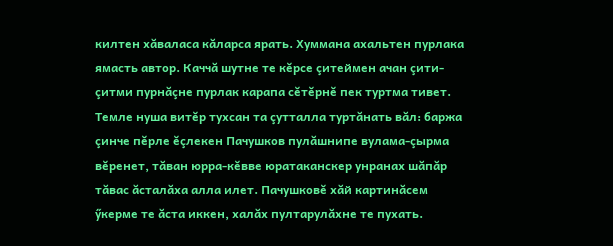килтен хăваласа кăларса ярать. Хуммана ахальтен пурлака ямасть автор. Каччă шутне те кĕрсе çитеймен ачан çити-çитми пурнăçне пурлак карапа сĕтĕрнĕ пек туртма тивет. Темле нуша витĕр тухсан та çутталла туртăнать вăл: баржа çинче пĕрле ĕçлекен Пачушков пулăшнипе вулама-çырма вĕренет, тăван юрра-кĕвве юратаканскер унранах шăпăр тăвас ăсталăха алла илет. Пачушковĕ хăй картинăсем ӳкерме те ăста иккен, халăх пултарулăхне те пухать.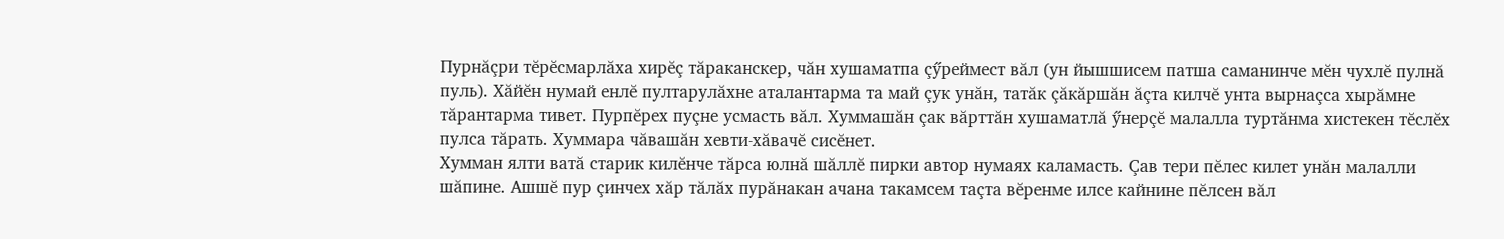Пурнăçри тĕрĕсмарлăха хирĕç тăраканскер, чăн хушаматпа çӳреймест вăл (ун йышшисем патша саманинче мĕн чухлĕ пулнă пуль). Хăйĕн нумай енлĕ пултарулăхне аталантарма та май çук унăн, татăк çăкăршăн ăçта килчĕ унта вырнаçса хырăмне тăрантарма тивет. Пурпĕрех пуçне усмасть вăл. Хуммашăн çак вăрттăн хушаматлă ӳнерçĕ малалла туртăнма хистекен тĕслĕх пулса тăрать. Хуммара чăвашăн хевти-хăвачĕ сисĕнет.
Хумман ялти ватă старик килĕнче тăрса юлнă шăллĕ пирки автор нумаях каламасть. Çав тери пĕлес килет унăн малалли шăпине. Ашшĕ пур çинчех хăр тăлăх пурăнакан ачана такамсем таçта вĕренме илсе кайнине пĕлсен вăл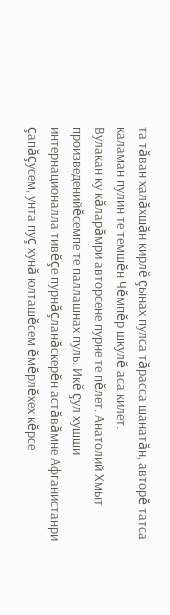та тăван халăхшăн кирлĕ çынах пулса тăрасса шанатăн, авторĕ татса каламан пулин те темшĕн Чĕмпĕр шкулĕ аса килет.
Вулакан ку кăларăмри авторсене пурне те пĕлет. Анатолий Хмыт произведенийĕсемпе те паллашнах пуль. Икĕ çул хушши интернационалла тивĕçе пурнăçланăскерĕн астăвăмне Афганистанри çапăçусем, унта пуç хунă юлташĕсем ĕмĕрлĕхех кĕрсе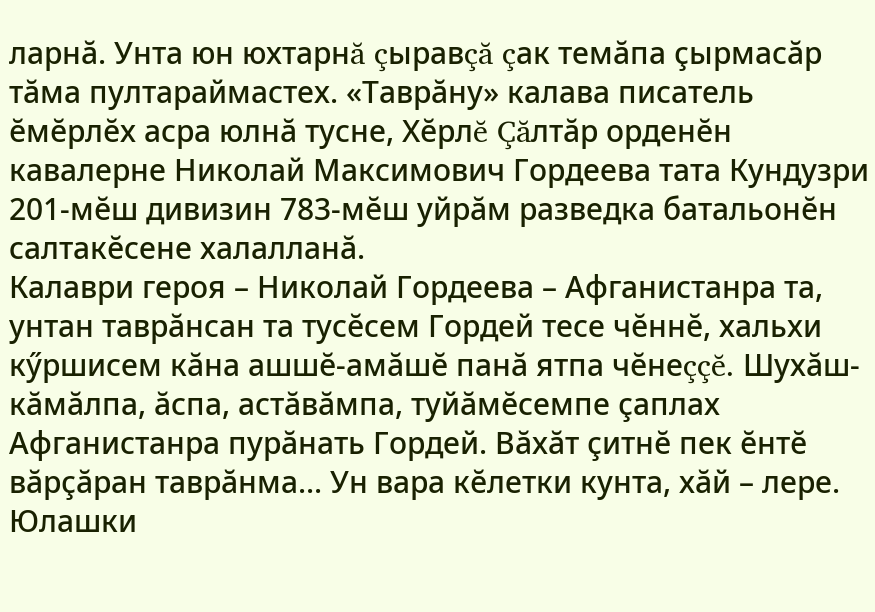ларнă. Унта юн юхтарнă çыравçă çак темăпа çырмасăр тăма пултараймастех. «Таврăну» калава писатель ĕмĕрлĕх асра юлнă тусне, Хĕрлĕ Çăлтăр орденĕн кавалерне Николай Максимович Гордеева тата Кундузри 201-мĕш дивизин 783-мĕш уйрăм разведка батальонĕн салтакĕсене халалланă.
Калаври героя – Николай Гордеева – Афганистанра та, унтан таврăнсан та тусĕсем Гордей тесе чĕннĕ, хальхи кӳршисем кăна ашшĕ-амăшĕ панă ятпа чĕнеççĕ. Шухăш-кăмăлпа, ăспа, астăвăмпа, туйăмĕсемпе çаплах Афганистанра пурăнать Гордей. Вăхăт çитнĕ пек ĕнтĕ вăрçăран таврăнма... Ун вара кĕлетки кунта, хăй – лере. Юлашки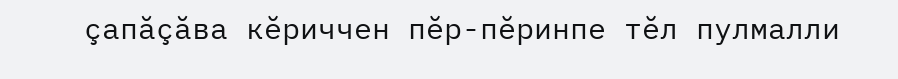çапăçăва кĕриччен пĕр-пĕринпе тĕл пулмалли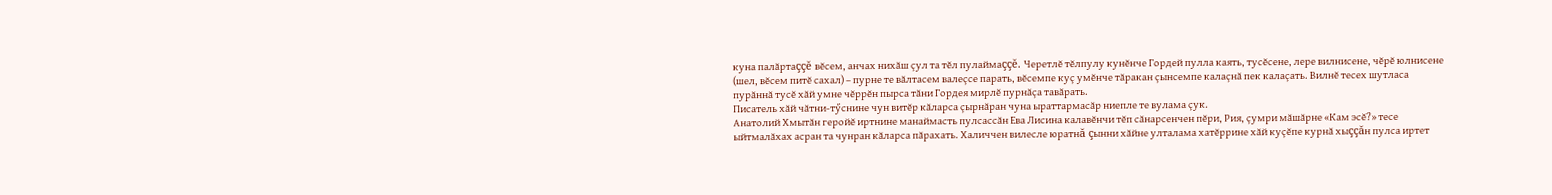куна палăртаççĕ вĕсем, анчах нихăш çул та тĕл пулаймаççĕ. Черетлĕ тĕлпулу кунĕнче Гордей пулла каять, тусĕсене, лере вилнисене, чĕрĕ юлнисене (шел, вĕсем питĕ сахал) – пурне те вăлтасем валеçсе парать, вĕсемпе куç умĕнче тăракан çынсемпе калаçнă пек калаçать. Вилнĕ тесех шутласа пурăннă тусĕ хăй умне чĕррĕн пырса тăни Гордея мирлĕ пурнăçа тавăрать.
Писатель хăй чăтни-тӳснине чун витĕр кăларса çырнăран чуна ыраттармасăр ниепле те вулама çук.
Анатолий Хмытăн геройĕ иртнине манаймасть пулсассăн Ева Лисина калавĕнчи тĕп сăнарсенчен пĕри, Рия, çумри мăшăрне «Кам эсĕ?» тесе ыйтмалăхах асран та чунран кăларса пăрахать. Халиччен вилесле юратнă çынни хăйне улталама хатĕррине хăй куçĕпе курнă хыççăн пулса иртет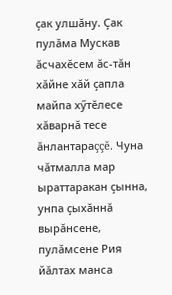çак улшăну. Çак пулăма Мускав ăсчахĕсем ăс-тăн хăйне хăй çапла майпа хӳтĕлесе хăварнă тесе ăнлантараççĕ. Чуна чăтмалла мар ыраттаракан çынна, унпа çыхăннă вырăнсене, пулăмсене Рия йăлтах манса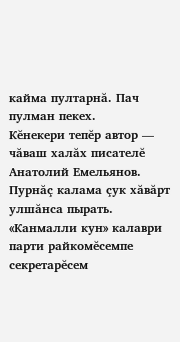кайма пултарнă. Пач пулман пекех.
Кĕнекери тепĕр автор — чăваш халăх писателĕ Анатолий Емельянов. Пурнăç калама çук хăвăрт улшăнса пырать. «Канмалли кун» калаври парти райкомĕсемпе секретарĕсем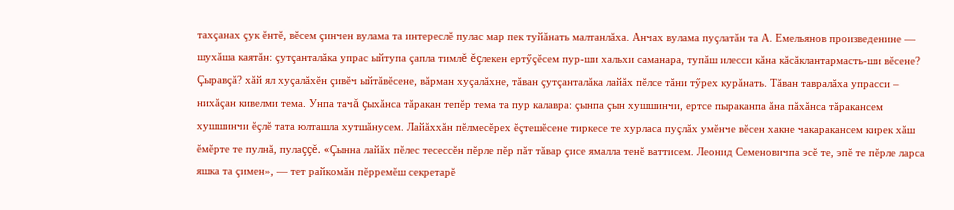тахçанах çук ĕнтĕ, вĕсем çинчен вулама та интереслĕ пулас мар пек туйăнать малтанлăха. Анчах вулама пуçлатăн та А. Емельянов произведенине — шухăша каятăн: çутçанталăка упрас ыйтупа çапла тимлĕ ĕçлекен ертӳçĕсем пур-ши хальхи саманара, тупăш илесси кăна кăсăклантармасть-ши вĕсене? Çыравçă? хăй ял хуçалăхĕн çивĕч ыйтăвĕсене, вăрман хуçалăхне, тăван çутçанталăка лайăх пĕлсе тăни тӳрех курăнать. Тăван тавралăха упрасси – нихăçан кивелми тема. Унпа тачă çыхăнса тăракан тепĕр тема та пур калавра: çынпа çын хушшинчи, ертсе пыраканпа ăна пăхăнса тăракансем хушшинчи ĕçлĕ тата юлташла хутшăнусем. Лайăххăн пĕлмесĕрех ĕçтешĕсене тиркесе те хурласа пуçлăх умĕнче вĕсен хакне чакаракансем кирек хăш ĕмĕрте те пулнă, пулаççĕ. «Çынна лайăх пĕлес тесессĕн пĕрле пĕр пăт тăвар çисе ямалла тенĕ ваттисем. Леонид Семеновичпа эсĕ те, эпĕ те пĕрле ларса яшка та çимен», — тет райкомăн пĕрремĕш секретарĕ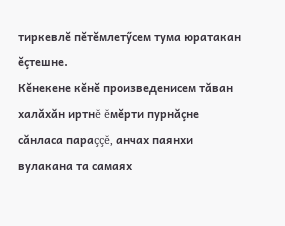тиркевлĕ пĕтĕмлетӳсем тума юратакан ĕçтешне.
Кĕнекене кĕнĕ произведенисем тăван халăхăн иртнĕ ĕмĕрти пурнăçне сăнласа параççĕ, анчах паянхи вулакана та самаях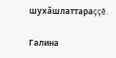шухăшлаттараççĕ.

Галина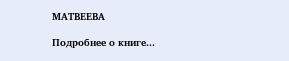МАТВЕЕВА

Подробнее о книге...